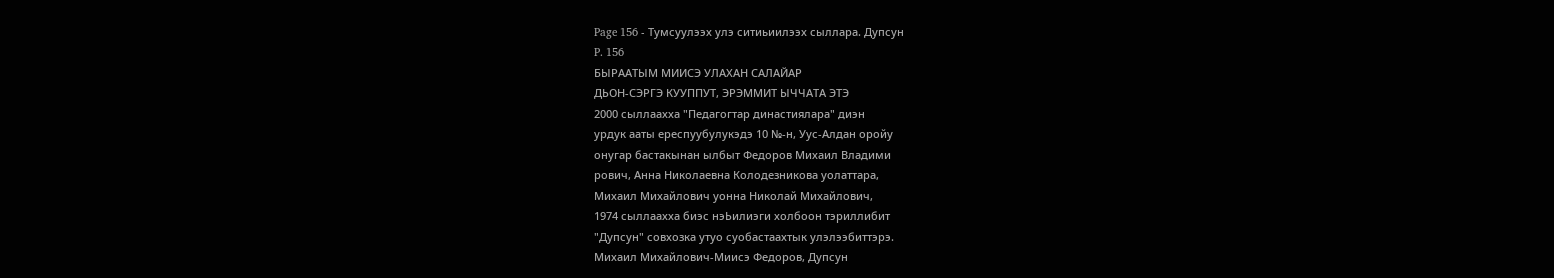Page 156 - Тумсуулээх улэ ситиьиилээх сыллара. Дупсун
P. 156
БЫРААТЫМ МИИСЭ УЛАХАН САЛАЙАР
ДЬОН-СЭРГЭ КУУППУТ, ЭРЭММИТ ЫЧЧАТА ЭТЭ
2000 сыллаахха "Педагогтар династиялара" диэн
урдук ааты ереспуубулукэдэ 10 №-н, Уус-Алдан оройу
онугар бастакынан ылбыт Федоров Михаил Владими
рович, Анна Николаевна Колодезникова уолаттара,
Михаил Михайлович уонна Николай Михайлович,
1974 сыллаахха биэс нэЬилиэги холбоон тэриллибит
"Дупсун" совхозка утуо суобастаахтык улэлээбиттэрэ.
Михаил Михайлович-Миисэ Федоров, Дупсун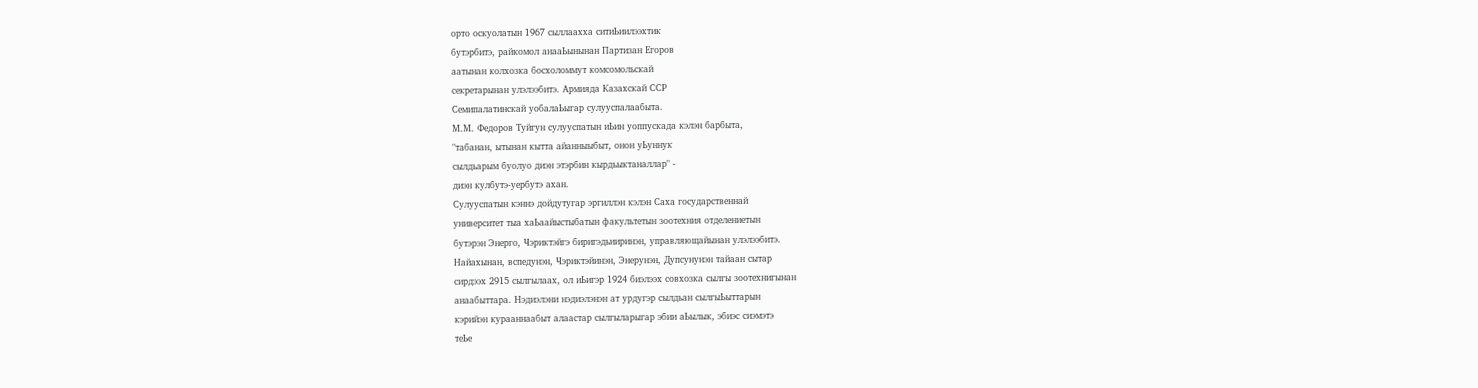орто оскуолатын 1967 сыллаахха ситиЬиилээхтик
бутэрбитэ, райкомол анааЬынынан Партизан Егоров
аатынан колхозка босхоломмут комсомольскай
секретарынан улэлээбитэ. Армияда Казахскай ССР
Семипалатинскай уобалаЬыгар сулууспалаабыта.
М.М. Федоров Туйгун сулууспатын иЬин уоппускада кэлэн барбыта,
"табанан, ытынан кытта айанныыбыт, онон уЬуннук
сылдьарым буолуо диэн этэрбин кырдьыктаналлар" -
диэн кулбутэ-уербутэ ахан.
Сулууспатын кэннэ дойдутугар эргиллэн кэлэн Саха государственнай
университет тыа хаЬаайыстыбатын факультетын зоотехния отделениетын
бутэрэн Энерго, Чэриктэйгэ биригэдьииринэн, управляющайынан улэлээбитэ.
Найахынан, вспедунэн, Чэриктэйинэн, Энерунэн, Дупсунунэн тайаан сытар
сирдээх 2915 сылгылаах, ол иЬигэр 1924 биэлээх совхозка сылгы зоотехнигынан
анаабыттара. Нэдиэлэни нэдиэлэнэн ат урдугэр сылдьан сылгыЬыттарын
кэрийэн курааннаабыт алаастар сылгыларыгар эбии аЬылык, эбиэс сиэмэтэ
теЬе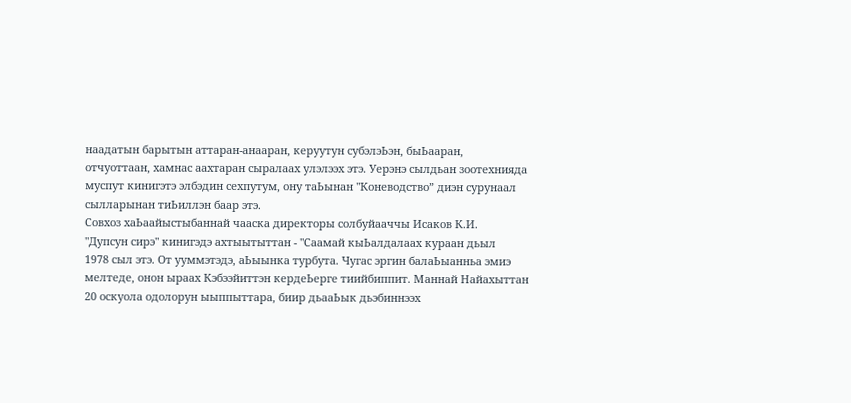наадатын барытын аттаран-анааран, керуутун субэлэЬэн, быЬааран,
отчуоттаан, хамнас аахтаран сыралаах улэлээх этэ. Уерэнэ сылдьан зоотехнияда
муспут кинигэтэ элбэдин сехпутум, ону таЬынан "Коневодство” диэн сурунаал
сылларынан тиЬиллэн баар этэ.
Совхоз хаЬаайыстыбаннай чааска директоры солбуйааччы Исаков К.И.
"Дупсун сирэ" кинигэдэ ахтыытыттан - "Саамай кыЬалдалаах кураан дьыл
1978 сыл этэ. От ууммэтэдэ, аЬыынка турбута. Чугас эргин балаЬыанньа эмиэ
мелтеде, онон ыраах Кэбээйиттэн кердеЬерге тиийбиппит. Маннай Найахыттан
20 оскуола одолорун ыыппыттара, биир дьааЬык дьэбиннээх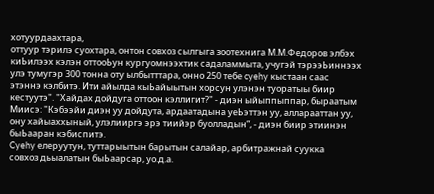хотуурдаахтара,
оттуур тэрилэ суохтара, онтон совхоз сылгыга зоотехнига М.М.Федоров элбэх
киЬилээх кэлэн оттооЬун кургуомнээхтик садаламмыта, учугэй тэрээЬиннээх
улэ тумугэр 300 тонна оту ылбытттара, онно 250 тебе cyehy кыстаан саас
этэннэ кэлбитэ. Ити айылда кыЬайыытын хорсун улэнэн туоратыы биир
кестуутэ". "Хайдах дойдуга оттоон кэллигит?" - диэн ыйыппыппар, быраатым
Миисэ: "Кэбээйи диэн уу дойдута, ардаатадына уеЬэттэн уу, алларааттан уу,
ону хайыаххыный, улэлииргэ эрэ тиийэр буолладын”, - диэн биир этиинэн
быЬааран кэбиспитэ.
Cyehy елеруутун, туттарыытын барытын салайар, арбитражнай суукка
совхоз дьыалатын быЬаарсар, уо.д.а.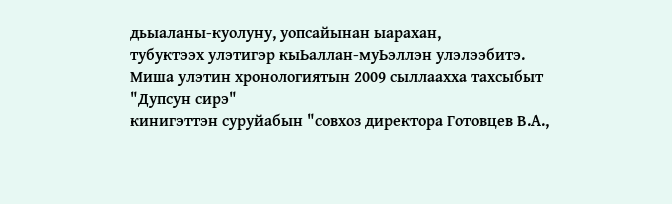дьыаланы-куолуну, уопсайынан ыарахан,
тубуктээх улэтигэр кыЬаллан-муЬэллэн улэлээбитэ.
Миша улэтин хронологиятын 2009 сыллаахха тахсыбыт "Дупсун сирэ"
кинигэттэн суруйабын "совхоз директора Готовцев В.А.,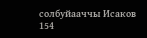солбуйааччы Исаков
154